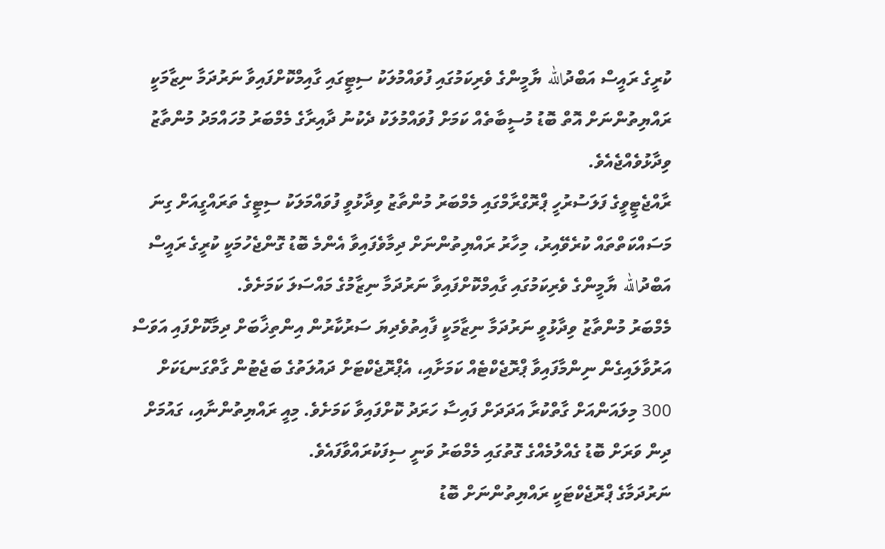ކުރީގެ ރައީސް އަބްދުالله ޔާމީންގެ ވެރިކަމުގައި ފުވައްމުލަކު ސިޓީގައި ގާއިމްކޮށްފައިވާ ނަރުދަމާ ނިޒާމަކީ ރައްޔިތުންނަށް އޮތް ބޮޑު މުސީބާތެއް ކަމަށް ފުވައްމުލަކު ދެކުނު ދާއިރާގެ މެމްބަރު މުހައްމަދު މުންތާޒު ވިދާޅުވެއްޖެއެވެ.
ރާއްޖެޓީވީގެ ފަލަސުރުހީ ޕްރޮގްރާމްގައި މެމްބަރު މުންތާޒު ވިދާޅުވީ ފުވައްމަލަކު ސިޓީގެ ތަރައްގީއަށް ގިނަ މަސައްކަތްތައް ކުރެވޭއިރު، މިހާރު ރައްޔިތުންނަށް ދިމާވެފައިވާ އެންމެ ބޮޑު ގޮންޖެހުމަކީ ކުރީގެ ރައީސް އަބްދުالله ޔާމީންގެ ވެރިކަމުގައި ގާއިމްކޮށްފައިވާ ނަރުދަމާ ނިޒާމުގެ މައްސަލަ ކަމަށެވެ.
މެމްބަރު މުންތާޒު ވިދާޅުވީ ނަރުދަމާ ނިޒާމަކީ ފާއިތުވެދިޔަ ސަރުކާރުން އިންތިޚާބަށް ދިމާކޮށްފައި އަވަސް އަރުވާލައިގެން ނިންމާފައިވާ ޕްރޮޖެކްޓެއް ކަމަށާއި، އެޕްރޮޖެކްޓަށް ދައުލަތުގެ ބަޖެޓުން ގާތްގަނޑަކަށް 300 މިލައަންއަށް ގާތްކުރާ އަދަދަށް ފައިސާ ހަރަދު ކޮށްފައިވާ ކަމަށެވެ. މިއީ ރައްޔިތުންނާއި، ގައުމަށް ދިން ވަރަށް ބޮޑު ގެއްލުމެއްގެ ގޮތުގައި މެމްބަރު ވަނީ ސިފަކުރައްވާފައެވެ.
ނަރުދަމާގެ ޕްރޮޖެކްޓަކީ ރައްޔިތުންނަށް ބޮޑު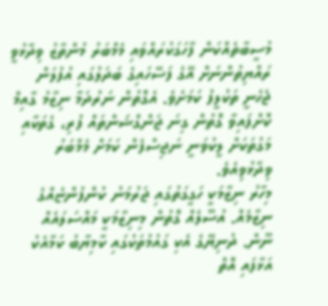މުސީބާތެއްކަން ފާހަގަކުރައްވައި މެމްބަރު މުންތާޒު ވިދާޅުވީ ރައްޔިތުންނަށް އޭގެ ފަސޭހައިގެ ބަދަލުގައި އުފުލަން ޖެހެނީ ތަކުލީފު ކަމަށެވެ. އެގޮތުން ނަރުދަމާ ނިޒާމު ގާއިމް ކޮށްފައިވާ ގޮތުން ގިނަ ޖަންގްޝަންތައް ފުރި، ގެތަކާއި މަގުތަކަށް ލީކުވަނީ ނަޖިސްފެން ކަމަށް މެމްބަރު ވިދާޅުވިއެވެ.
މިހާރު ނިޒާމަކީ ހަގީގަތުގައި ޖަރުމަނު ކުންފުންޏެއްގެ ނިޒާމެއް. އުސޫލެއް ގޮތުން މިނިޒާމަކީ މައްސަލައެއް ނޫން. ދުނިޔޭގެ އެކި ގައުމުތަކުގައި ކާމިޔާބު ކަމާއެކު އަޅާފައި އޮތް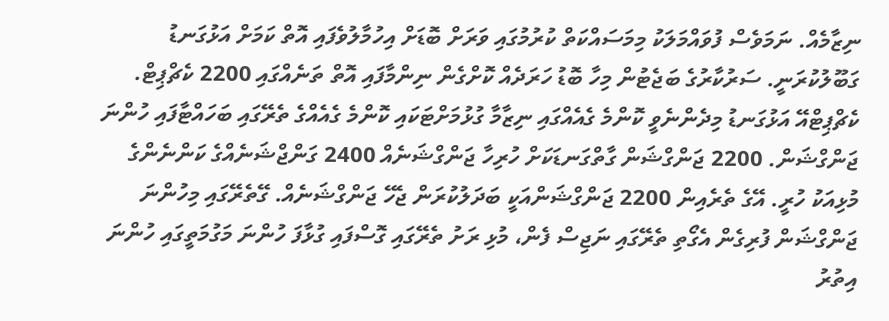ނިޒާމެއް. ނަމަވެސް ފުވައްމަލަކު މިމަސައްކަތް ކުރުމުގައި ވަރަށް ބޮޑަށް އިހުމާލުވެފައި އޮތް ކަމަށް އަޅުގަނޑު ގަބޫލުކުރަނީ. ސަރުކާރުގެ ބަޖެޓުން މިހާ ބޮޑު ހަރަދެއް ކޮށްގެން ނިންމާފައި އޮތް ތަނެއްގައި 2200 ކެޗްޕިޓް. ކެޗްޕިޓްއޭ އަޅުގަނޑު މިދެންނެވީ ކޮންމެ ގެއެއްގައި ނިޒާމާ ގުޅުމަށްޓަކައި ކޮންމެ ގެއެއްގެ ތެރޭގައި ބަހައްޓާފައި ހުންނަ ޖަންގްޝަން. 2200 ޖަންގްޝަން ގާތްގަނޑަކަށް ހުރިހާ ޖަންގްޝަނެއް 2400 ގަންޖްޝަނެއްގެ ކަންނެންގެ މުޅިއަކު ހުރީ. އޭގެ ތެރެއިން 2200 ޖަންގްޝަންއަކީ ބަދަލުކުރަން ޖެހޭ ޖަންގްޝަނެއް. ގޭތެރޭގައި މިހުންނަ ޖަންގްޝަން ފުރިގެން އެގޯތި ތެރޭގައި ނަޖިސް ފެން، މުޅި ރަށު ތެރޭގައި ގޮސްފައި ގުޅާފަ ހުންނަ މަގުމަތީގައި ހުންނަ އިތުރު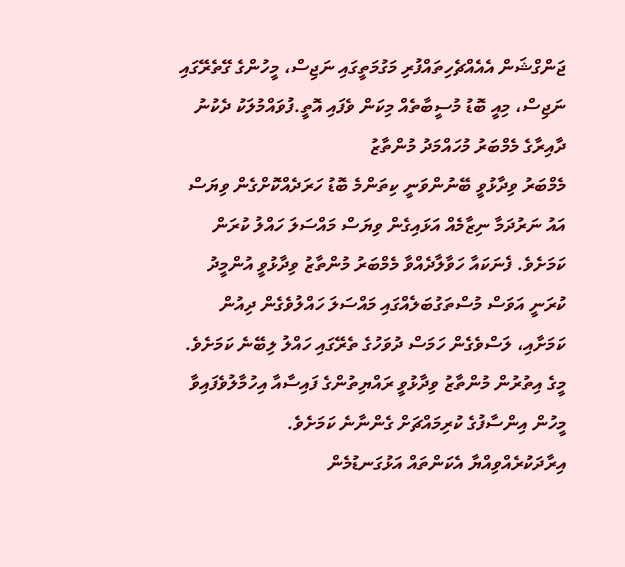ޖަންގްޝަން އެއެއްޗެހިތައްފުރި މަގުމަތީގައި ނަޖިސް، މީހުންގެ ގޭތެރޭގައި ނަޖިސް، މިއީ ބޮޑު މުސީބާތެއް މިކަން ވެފައި އޮތީ.ފުވައްމުލަކު ދެކުނު ދާއިރާގެ މެމްބަރު މުހައްމަދު މުންތާޒު
މެމްބަރު ވިދާޅުވީ ބޭނުންވަނީ ކިތަންމެ ބޮޑު ހަރަދެއްކޮށްގެން ވިޔަސް އައު ނަރުދަމާ ނިޒާމެއް އަޅައިގެން ވިޔަސް މައްސަލަ ހައްލު ކުރަން ކަމަށެވެ. ފެނަކައާ ހަވާލާދެއްވާ މެމްބަރު މުންތާޒު ވިދާޅުވީ އުންމީދު ކުރަނީ އަވަސް މުސްތަގުބަލެއްގައި މައްސަލަ ހައްލުވެގެން ދިއުން ކަމަށާއި، ލަސްވެގެން ހަމަސް ދުވަހުގެ ތެރޭގައި ހައްލު ލިބޭނެ ކަމަށެވެ.
މީގެ އިތުރުން މުންތާޒު ވިދާޅުވީ ރައްޔިތުންގެ ފައިސާއާ އިހުމާލުވެފައިވާ މީހުން އިންސާފުގެ ކުރިމައްޗަށް ގެންނާނެ ކަމަށެވެ.
އިރާދަކުރެއްވިއްޔާ އެކަންތައް އަޅުގަނޑުމެން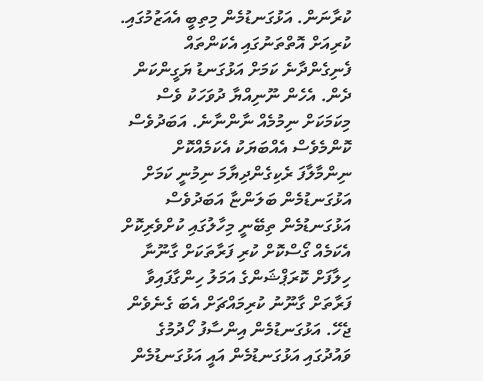ކުރާނަން. އަޅުގަނޑުމެން މިތިބީ އެއަޒުމުގައި. ކުރިއަށް އޮތްތަނުގައި އެކަންތައް ފެނިގެންދާނެ ކަމަށް އަޅުގަނޑު ޔަގީންކަން ދެން. އެހެން ނޫނިއްޔާ ދުވަހަކު ވެސް މިކަމަކަށް ނިމުމެއް ނާންނާނެ. އަބަދުވެސް ކޮންމެވެސް އެއްބަޔަކު އެކަމެއްކޮށް ނިންމާލާފަ ރެކިގެންދިޔާމަ ނިމުނީ ކަމަށް އަޅުގަނޑުމެން ބަލަންޏާ އަބަދުވެސް އަޅުގަނޑުމެން ތިބޭނީ މިހާލުގައި ކުށްވެރިކޮށް އެކަމެއް ގޯސްކޮށް ކުރި ފަރާތަކަށް ގާނޫނާ ހިލާފަށް ކޮރަޕްޝަންގެ އަމަލު ހިންގާފައިވާ ފަރާތަށް ގާނޫނު ކުރިމައްޗަށް އެބަ ގެނެވެން ޖެހޭ. އަޅުގަނޑުމެން އިންސާފު ހޯދުމުގެ ވައުދުގައި އަޅުގަނޑުމެން އައީ އަޅުގަނޑުމެން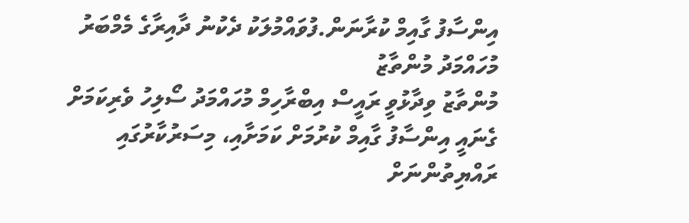އިންސާފު ގާއިމް ކުރާނަން.ފުވައްމުލަކު ދެކުނު ދާއިރާގެ މެމްބަރު މުހައްމަދު މުންތާޒު
މުންތާޒު ވިދާޅުވީ ރައީސް އިބްރާހިމް މުހައްމަދު ސޯލިހު ވެރިކަމަށް ގެނައީ އިންސާފު ގާއިމް ކުރުމަށް ކަމަށާއި، މިސަރުކާރުގައި ރައްޔިތުންނަށް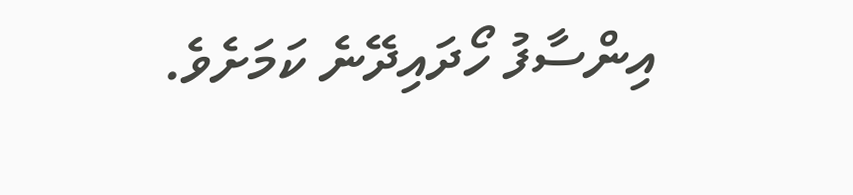އިންސާފު ހޯދައިދޭނެ ކަމަށެވެ.